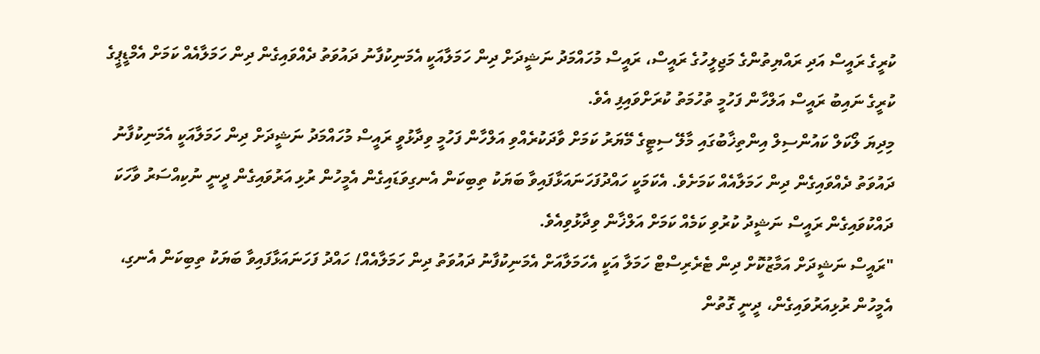ކުރީގެ ރައީސް އަދި ރައްޔިތުންގެ މަޖިލީހުގެ ރައީސް، ރައީސް މުހައްމަދު ނަޝީދަށް ދިން ހަމަލާއަކީ އެމަނިކުފާނު ދައުވަތު ދެއްވައިގެން ދިން ހަމަލާއެއް ކަމަށް އެމްޑީޕީގެ ކުރީގެ ނައިބު ރައީސް އަލްހާން ފަހުމީ ތުހުމަތު ކުރަށްވައިފި އެވެ.
މިދިޔަ ލޯކަލް ކައުންސިލް އިންތިޚާބުގައި މާލޭ ސިޓީގެ މޭޔަރު ކަމަށް ވާދަކުރެއްވި އަލްހާން ފަހުމީ ވިދާޅުވީ ރައީސް މުހައްމަދު ނަޝީދަށް ދިން ހަމަލާއަކީ އެމަނިކުފާނު ދައުވަތު ދެއްވައިގެން ދިން ހަމަލާއެއް ކަމަށެވެ. އެކަމަކީ ހައްދުފަހަނައަޅާފައިވާ ބަޔަކު ތިބިކަން އެނގިވަޑައިގެން އެމީހުން ރުޅި އަރުވައިގެން ދީނީ ނުކިއްސަރު ވާހަކަ ދައްކުވައިގެން ރައީސް ނަޝީދު ކުރުވި ކަމެއް ކަމަށް އަލްޚާން ވިދާޅުވިއެވެ.
"ރައީސް ނަޝީދަށް އަމާޒުކޮށް ދިން ޓެރެރިސްޓް ހަމަލާ އަކީ އެހަމަލާއަށް އެމަނިކުފާނު ދައުވަތު ދިން ހަމަލާއެއް! ހައްދު ފަހަނައަޅާފައިވާ ބަޔަކު ތިބިކަން އެނގި، އެމީހުން ރުޅިއަރުވައިގެން، ދީނީ ގޮތުން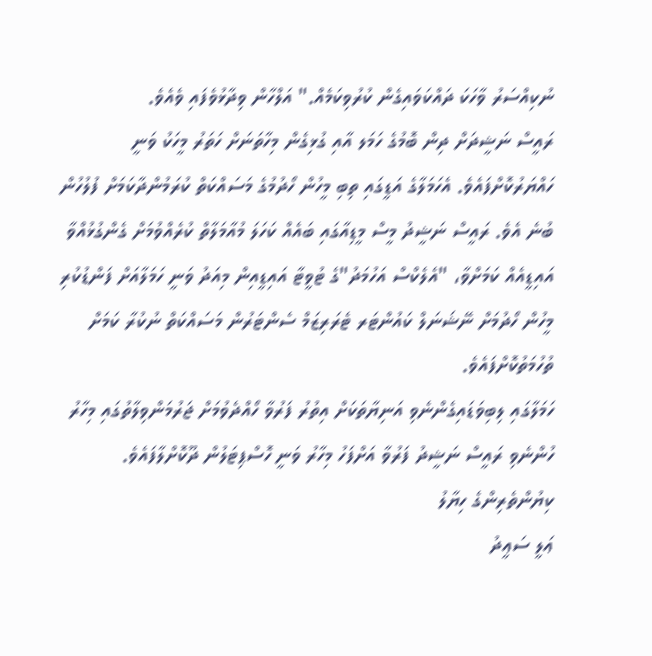ނުކިއްސަރު ވާހަކަ ދައްކަވައިގެން ކުރުވިކަމެއް." އަލްހާން ވިދާޅުވެފައި ވެއެވެ.
ރައީސް ނަޝީދަށް ދިން ބޮމުގެ ހަމަލ އާއި ގުޅިގެން މިހާތަނަށް ހަތަރު މީހަކު ވަނީ ހައްޔަރުކޮށްފައެވެ. އެހަމަލާގެ އަޑީގައި ތިބި މީހުން ހޯދުމުގެ މަސައްކަތް ކުރަމުންދާކަމަށް ފުލުހުން ބުނެ އެވެ. ރައީސް ނަޝީދު މީސް މީޑިއާގައި ބައެއް ކަހަލަ މުއާމަލާތް ކުރެއްވުމަށް ގެންގުޅުއްވާ އައިޑީއެއް ކަމަށްވާ، "އެލެކްސް އަހުމަދު"ގެ ޓުވީޓާ އައިޑީއިން މިއަދު ވަނީ ހަމަލާއަށް ފަންޑުކުރި މީހުން ހޯދުމަށް ނޭޝަނަލް ކައުންޓަރ ޓެރަރިޒަމް ސެންޓަރުން މަސައްކަތް ނުކުރާ ކަމަށް ތުހުމަތުކޮށްފައެވެ.
ހަމަލާގައި ލިބިވަޑައިގެންނެވި އަނިޔާތަކަށް އިތުރު ފަރުވާ ހޯއްދެވުމަށް ޖަރުމަންވިލާތުގައި މިހާރު ހުންނެވި ރައީސް ނަޝީދު ފަރުވާ އަށްފަހު މިހާރު ވަނީ ހޮސްޕިޓަލުން ދޫކޮށްލާފައެވެ.
ކިޔުންތެރިންގެ ހިޔާލު
ޢަލީ ސަޢީދު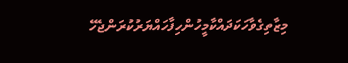މިޒާތިގެވާހަކަދައްކާމީހުންހިފާހައްޔަރުކުރަންޖެހޭ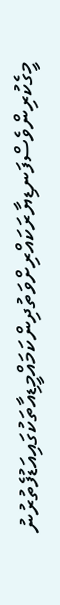މީގެކުރިންވެސްފަނޑިޔާރަކައްރިށްވަތުދިންކަމައްމީޑިއާތަކުގައިއަޑުފެތުރުނު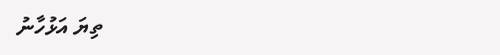ތިޔަ އަޅުހާނު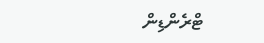ޓްރެންޑިން